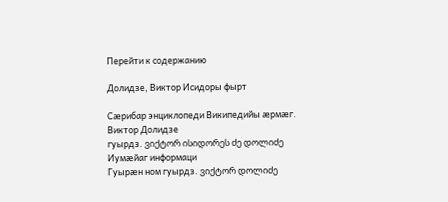Перейти к содержанию

Долидзе, Виктор Исидоры фырт

Сæрибар энциклопеди Википедийы æрмæг.
Виктор Долидзе
гуырдз. ვიქტორ ისიდორეს ძე დოლიძე
Иумæйаг информаци
Гуырæн ном гуырдз. ვიქტორ დოლიძე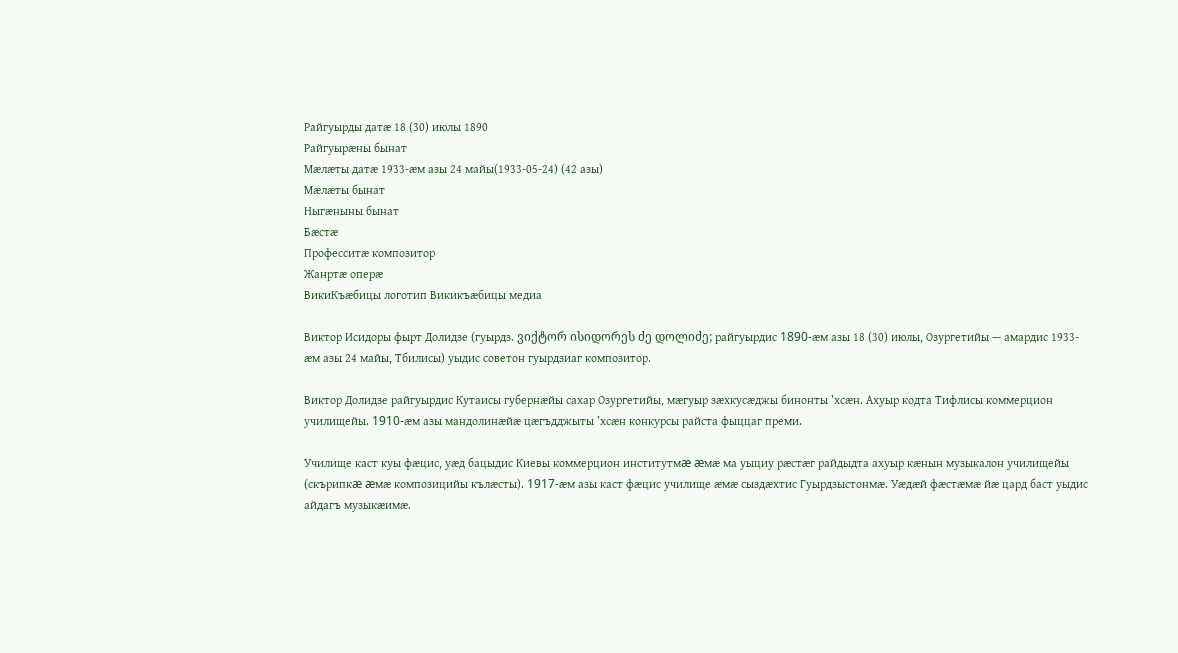Райгуырды датæ 18 (30) июлы 1890
Райгуырæны бынат
Мæлæты датæ 1933-æм азы 24 майы(1933-05-24) (42 азы)
Мæлæты бынат
Ныгæныны бынат
Бæстæ
Професситæ композитор
Жанртæ оперæ
ВикиКъæбицы логотип Викикъæбицы медиа

Виктор Исидоры фырт Долидзе (гуырдз. ვიქტორ ისიდორეს ძე დოლიძე; райгуырдис 1890-æм азы 18 (30) июлы, Озургетийы — амардис 1933-æм азы 24 майы, Тбилисы) уыдис советон гуырдзиаг композитор.

Виктор Долидзе райгуырдис Кутаисы губернæйы сахар Озургетийы, мæгуыр зæхкусæджы бинонты ’хсæн. Ахуыр кодта Тифлисы коммерцион училищейы. 1910-æм азы мандолинæйæ цæгъдджыты ’хсæн конкурсы райста фыццаг преми.

Училище каст куы фæцис, уæд бацыдис Киевы коммерцион институтмæ æмæ ма уыциу рæстæг райдыдта ахуыр кæнын музыкалон училищейы (скърипкæ æмæ композицийы кълæсты). 1917-æм азы каст фæцис училище æмæ сыздæхтис Гуырдзыстонмæ. Уæдæй фæстæмæ йæ цард баст уыдис айдагъ музыкæимæ.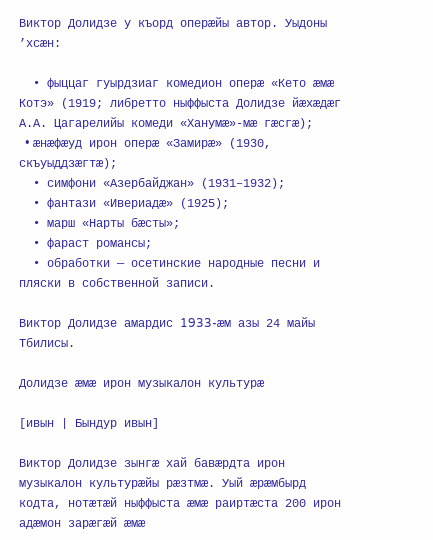Виктор Долидзе у къорд оперæйы автор. Уыдоны ’хсæн:

  • фыццаг гуырдзиаг комедион оперæ «Кето æмæ Котэ» (1919; либретто ныффыста Долидзе йæхæдæг А.А. Цагарелийы комеди «Ханумæ»-мæ гæсгæ);
  • æнæфæуд ирон оперæ «Замирæ» (1930, скъуыддзæгтæ);
  • симфони «Азербайджан» (1931–1932);
  • фантази «Ивериадæ» (1925);
  • марш «Нарты бæсты»;
  • фараст романсы;
  • обработки — осетинские народные песни и пляски в собственной записи.

Виктор Долидзе амардис 1933-æм азы 24 майы Тбилисы.

Долидзе æмæ ирон музыкалон культурæ

[ивын | Бындур ивын]

Виктор Долидзе зынгæ хай бавæрдта ирон музыкалон культурæйы рæзтмæ. Уый æрæмбырд кодта, нотæтæй ныффыста æмæ раиртæста 200 ирон адæмон зарæгæй æмæ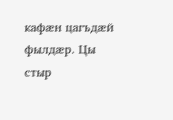кафæн цагъдæй фылдæр. Цы стыр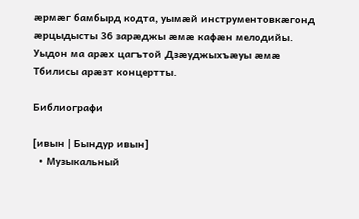æрмæг бамбырд кодта, уымæй инструментовкæгонд æрцыдысты 36 зарæджы æмæ кафæн мелодийы. Уыдон ма арæх цагътой Дзæуджыхъæуы æмæ Тбилисы арæзт концертты.

Библиографи

[ивын | Бындур ивын]
  • Музыкальный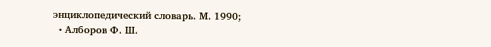энциклопедический словарь. М. 1990;
  • Алборов Ф. Ш.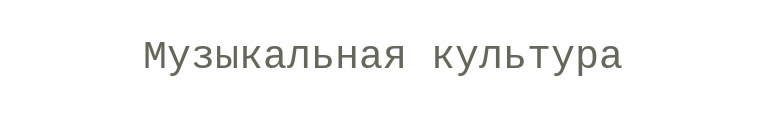Музыкальная культура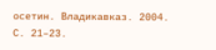осетин. Владикавказ. 2004. С. 21–23.